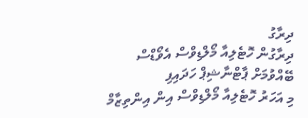ދިރާގު
ދިރާގުން ހޮޓެލިއާ މޯލްޑިވްސް އެވޯޑްސް ބޭއްވުމަށް ޕާޓްނާޝިޕް ހަދައިފި
މި އަހަރު ހޮޓެލިއާ މޯލްޑިވްސް އިން އިންތިޒާމް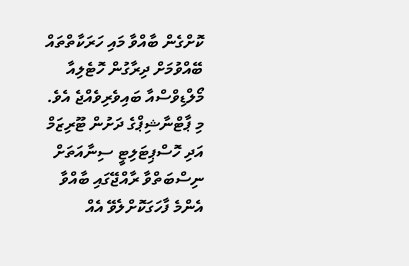ކޮށްގެން ބާއްވާ މައި ހަރަކާތްތައް ބޭއްވުމަށް ދިރާގުން ހޮޓެލިއާ މޯލްޑިވްސްއާ ބައިވެރިވެއްޖެ އެވެ.
މި ޕާޓްނާޝިޕްގެ ދަށުން ޓޫރިޒަމް އަދި ހޮސްޕިޓަލިޓީ ސިނާއަތަށް ނިސްބަތްވާ ރާއްޖޭގައި ބާއްވާ އެންމެ ފާހަގަކޮށްލެވޭ އެއް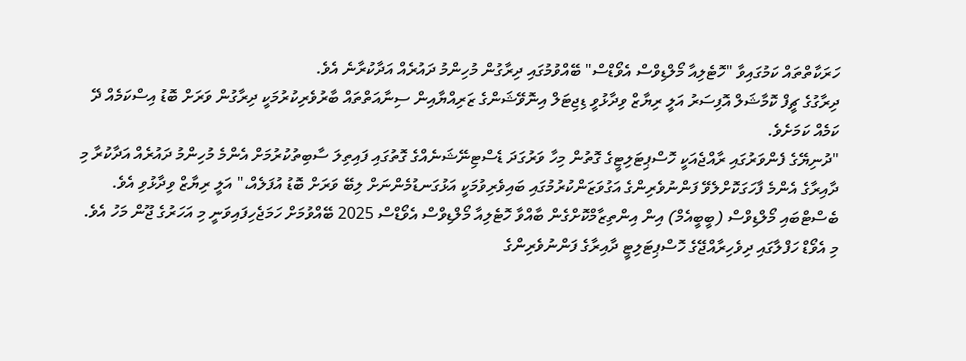ހަރަކާތްތައް ކަމުގައިވާ "ހޮޓެލިއާ މޯލްޑިވްސް އެވޯޑްސް" ބޭއްވުމުގައި ދިރާގުން މުހިންމު ދައުރެއް އަދާކުރާނެ އެވެ.
ދިރާގުގެ ޗީފް ކޮމާޝަލް އޮފިސަރު އަލީ ރިޔާޒް ވިދާޅުވީ ޑިޖިޓަލް އިނޮވޭޝަންގެ ޒަރިއްޔާއިން ސިނާއަތްތައް ބާރުވެރިކުރުމަކީ ދިރާގުން ވަރަށް ބޮޑު އިސްކަމެއް ދޭ ކަމެއް ކަމަށެވެ.
"ދުނިޔޭގެ ފެންވަރުގައި ރާއްޖެއަކީ ހޮސްޕިޓަލިޓީގެ ގޮތުން މިހާ ވަރުގަދަ ޑެސްޓިނޭޝަނެއްގެ ގޮތުގައި ފައިތިލަ ސާބިތުކުރުމަށް އެންމެ މުހިންމު ދައުރެއް އަދާކުރާ މި ދާއިރާގެ އެންމެ ފާހަގަކޮށްލެވޭ ފަންނުވެރިންގެ އަގުވަޒަންކުރުމުގައި ބައިވެރިވުމަކީ އަޅުގަނޑުމެންނަށް ލިބޭ ވަރަށް ބޮޑު އުފަލެއް،" އަލީ ރިޔާޒް ވިދާޅުވި އެވެ.
ބެސްޓްބައި މޯލްޑިވްސް (ބީބީއެމް) އިން އިންތިޒާމްކޮށްގެން ބާއްވާ ހޮޓެލިއާ މޯލްޑިވްސް އެވޯޑްސް 2025 ބޭއްވުމަށް ހަމަޖެހިފައިވަނީ މި އަހަރުގެ ޖޫން މަހު އެވެ.
މި އެވޯޑް ހަފްލާގައި ދިވެހިރާއްޖޭގެ ހޮސްޕިޓަލިޓީ ދާއިރާގެ ފަންނުވެރިންގެ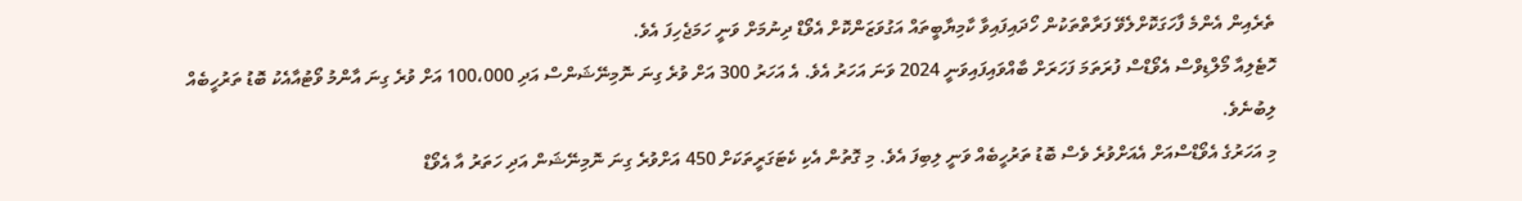ތެރެއިން އެންމެ ފާހަގަކޮށްލެވޭ ފަރާތްތަކުން ހޯދައިފައިވާ ކާމިޔާބީތައް އަގުވަޒަންކޮށް އެވޯޑް ދިނުމަށް ވަނީ ހަމަޖެހިފަ އެވެ.
ހޮޓެލިއާ މޯލްޑިވްސް އެވޯޑްސް ފުރަތަމަ ފަހަރަށް ބާއްވައިފައިވަނީ 2024 ވަނަ އަހަރު އެވެ. އެ އަހަރު 300 އަށް ވުރެ ގިނަ ނޮމިނޭޝަންސް އަދި 100،000 އަށް ވުރެ ގިނަ އާންމު ވޯޓުއާއެކު ބޮޑު ތަރުހީބެއް ލިބުނެވެ.
މި އަހަރުގެ އެވޯޑްސްއަށް އެއަށްވުރެ ވެސް ބޮޑު ތަރުހީބެއް ވަނީ ލިބިފަ އެވެ. މި ގޮތުން އެކި ކެޓަގަރީތަކަށް 450 އަށްވުރެ ގިނަ ނޮމިނޭޝަން އަދި ހަތަރު އާ އެވޯޑް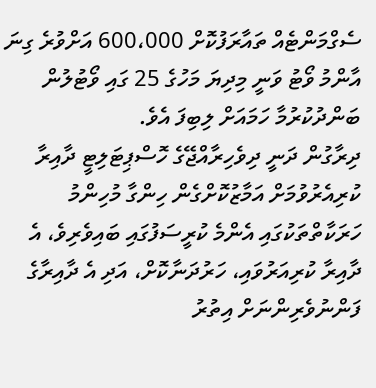ސެގްމަންޓެއް ތައާރަފުކޮށް 600،000 އަށްވުރެ ގިނަ އާންމު ވޯޓު ވަނީ މިދިޔަ މަހުގެ 25 ގައި ވޯޓުލުން ބަންދުކުރުމާ ހަމައަށް ލިބިފަ އެވެ.
ދިރާގުން ދަނީ ދިވެހިރާއްޖޭގެ ހޮސްޕިޓަލިޓީ ދާއިރާ ކުރިއެރުވުމަށް އަމާޒުކޮށްގެން ހިންގާ މުހިންމު ހަރަކާތްތަކުގައި އެންމެ ކުރީސަފުގައި ބައިވެރިވެ، އެ ދާއިރާ ކުރިއަރުވައި، ހަރުދަނާކޮށް، އަދި އެ ދާއިރާގެ ފަންނުވެރިންނަށް އިތުރު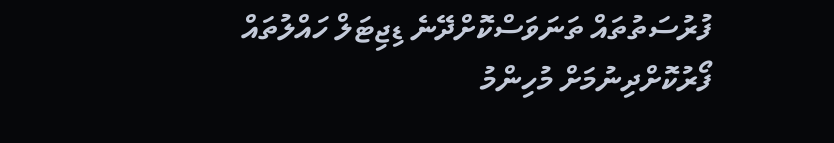ފުރުސަތުތައް ތަނަވަސްކޮށްދޭނެ ޑިޖިޓަލް ހައްލުތައް ފޯރުކޮށްދިނުމަށް މުހިންމު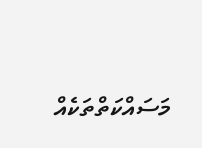މަސައްކަތްތަކެއް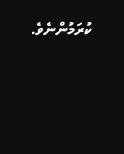ކުރަމުންނެވެ.